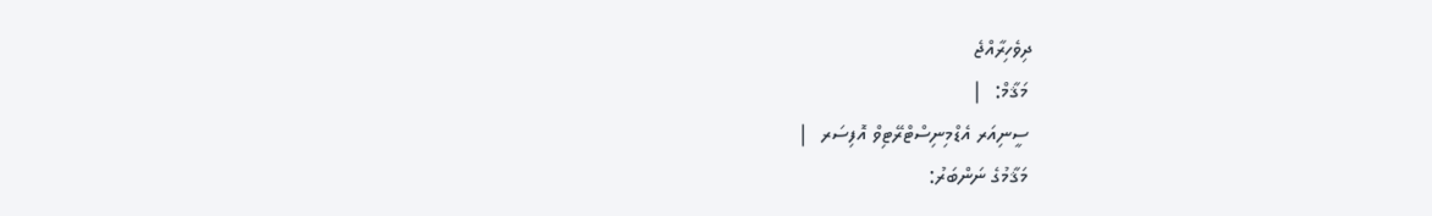ދިވެހިރާއްޖެ
 މަޤާމް:  |
 ސީނިއަރ އެޑްމިނިސްޓްރޭޓިވް އޮފިސަރ  |
 މަޤާމުގެ ނަންބަރު: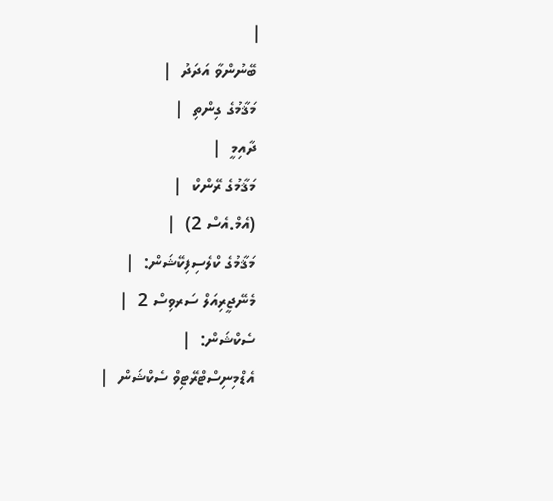|
 ބޭނުންވާ އަދަދު  |
 މަޤާމުގެ ގިންތި  |
 ދާއިމީ  |
 މަޤާމުގެ ރޭންކް  |
 (އެމް.އެސް 2)  |
 މަޤާމުގެ ކްލެސިފިކޭޝަން:  |
 މެނޭޖީރިއަލް ސަރވިސް 2  |
 ސެކްޝަން:  |
 އެޑްމިނިސްޓްރޭޓިވް ސެކްޝަން  |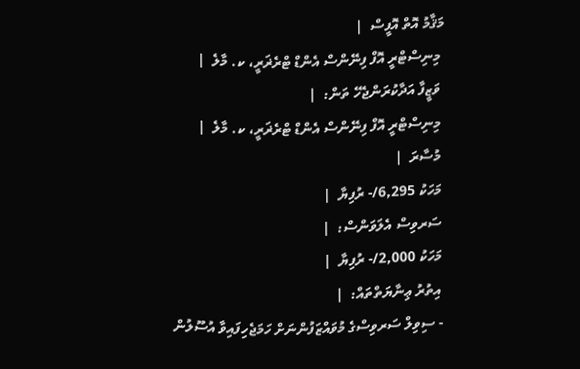މަޤާމު އޮތް އޮފީސް  |
 މިނިސްޓްރީ އޮފް ފިނޭންސް އެންޑް ޓްރެޜަރީ، ކ. މާލެ  |
 ވަޒީފާ އަދާކުރަންޖެހޭ ތަން:  |
 މިނިސްޓްރީ އޮފް ފިނޭންސް އެންޑް ޓްރެޜަރީ، ކ. މާލެ  |
 މުސާރަ  |
 މަހަކު 6,295/- ރުފިޔާ  |
 ސަރވިސް އެލަވަންސް:  |
 މަހަކު 2,000/- ރުފިޔާ  |
 އިތުރު ޢިނާޔަތްތައް:  |
 - ސިވިލް ސަރވިސްގެ މުވައްޒަފުންނަށް ހަމަޖެހިފައިވާ އުސޫލުން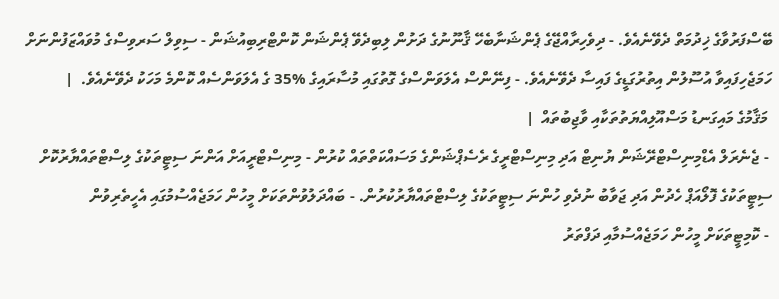ބޭސްފަރުވާގެ ޚިދުމަތް ދެވޭނެއެވެ. - ދިވެހިރާއްޖޭގެ ޕެންޝަނާބެހޭ ޤާނޫނުގެ ދަށުން ލިބިދެވޭ ޕެންޝަން ކޮންޓްރިބިއުޝަން - ސިވިލް ސަރވިސްގެ މުވައްޒަފުންނަށް ހަމަޖެހިފައިވާ އުސޫލުން އިތުރުގަޑީގެ ފައިސާ ދެވޭނެއެވެ. - ފިނޭންސް އެލަވަންސްގެ ގޮތުގައި މުސާރައިގެ %35 ގެ އެލަވަންސެއް ކޮންމެ މަހަކު ދެވޭނެއެވެ.  |
 މަޤާމުގެ މައިގަނޑު މަސްއޫލިއްޔަތުތަކާއި ވާޖިބުތައް  |
 - ޖެނެރަލް އެޑްމިނިސްޓްރޭޝަން ޔުނިޓް އަދި މިނިސްޓްރީގެ ރެސެޕްޝަންގެ މަސައްކަތްތައް ކުރުން - މިނިސްޓްރީއަށް އަންނަ ސިޓީތަކުގެ ލިސްޓްތައްޔާރުކޮށް ސިޓީތަކުގެ ފޮލޯއަޕް ހެދުން އަދި ޖަވާބު ނުދެވި ހުންނަ ސިޓީތަކުގެ ލިސްޓްތައްޔާރުކުރުން. - ބައްދަލުވުންތަކަށް މީހުން ހަމަޖެއްސުމުގައި އެހީތެރިވުން
 - ކޮމިޓީތަކަށް މީހުން ހަމަޖެއްސުމާއި ދަފްތަރު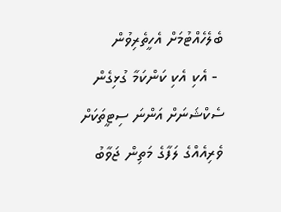ބެލެހެއްޓުމަށް އެހީތެރިވުން
 - އެކި އެކި ކަންކަމާ ގުޅިގެން ސެކްޝަނަށް އަންނަ ސިޓީތަކަށް ވެރިއެއްގެ ލަފާގެ މަތިން ޖަވާބު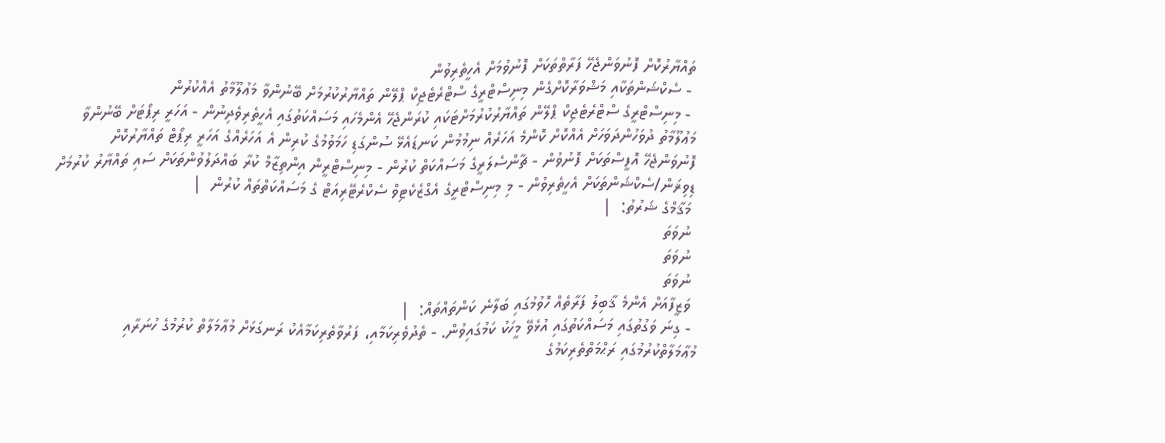ތައްޔާރުކޮށް ފޮނުވަންޖެހޭ ފަރާތްތަކަށް ފޮނުވުމަށް އެހީތެރިވުން
 - ސެކްޝަންތަކާއި މަޝްވަރާކޮށްގެން މިނިސްޓްރީގެ ސްޓްރެޓެޖިކް ޕްލޭން ތައްޔާރުކުރުމަށް ބޭނުންވާ މަޢުލޫމާތު އެއްކުރުން
 - މިނިސްޓްރީގެ ސްޓްރެޓެޖިކް ޕްލޭން ތައްޔާރުކުރުމަށްޓަކައި ކުރަންޖެހޭ އެންމެހައި މަސައްކަތުގައި އެހީތެރިވެދިނުން - އަހަރީ ރިޕޯޓަށް ބޭނުންވާ މަޢުލޫމާތު ދުވަހުންދަވަހަށް އެއްކޮށް ކޮންމެ އަހަރެއް ނިމުމުން ކަނޑައެޅޭ ސުންގަޑި ހަމަވުމުގެ ކުރިން އެ އަހަރެއްގެ އަހަރީ ރިޕޯޓް ތައްޔާރުކޮށް ފޮނުވަންޖެހޭ އޮފީސްތަކަށް ފޮނުވުން - ޗާންސެލަރީގެ މަސައްކަތް ކުރުން - މިނިސްޓްރީން އިންތިޒާމް ކުރާ ބައްދަލުވުންތަކަށް ސައި ތައްޔާރު ކުރުމަށް ޑިވިޜަން/ސެކްޝަންތަކަށް އެހީތެރިވުން - މި މިނިސްޓްރީގެ އެގްޒެކެޓިވް ސެކްރެޓޭރިއަޓް ގެ މަސައްކަތްތައް ކުރުން  |
 މަޤާމްގެ ޝަރުތު:  |
 ނުވަތަ
 ނުވަތަ
 ނުވަތަ
 ވަޒީފާއަށް އެންމެ ޤާބިލު ފަރާތެއް ހޮވުމުގައި ބަލާނެ ކަންތައްތައް:  |
 - ގިނަ ވަގުތުގައި މަސައްކަތުގައި އުޅެވޭ މީހަކު ކަމުގައިވުން. - ތެދުވެރިކަމާއި، ފަރުވާތެރިކަމާއެކު ރަނގަޅަށް މުޢާމަލާތް ކުރުމުގެ ހުނަރާއި މުޢާމަލާތްކުރުމުގައި ރަޙްމަތްތެރިކަމުގެ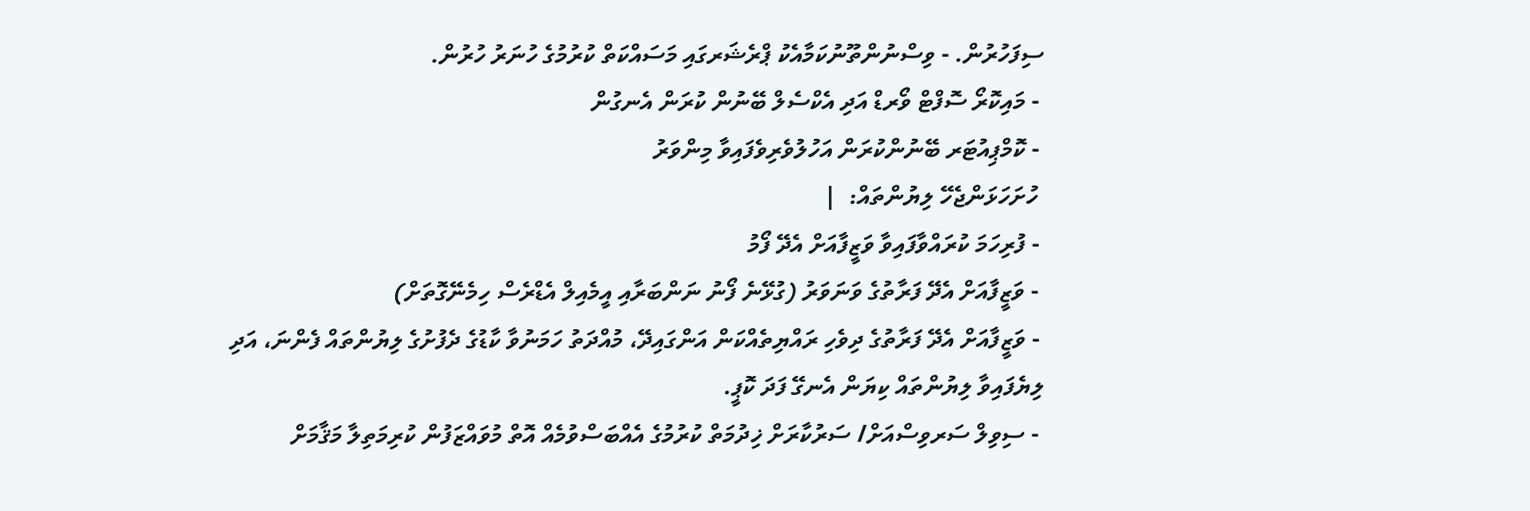ސިފަހުރުން. - ވިސްނުންތޫނުކަމާއެކު ޕްރެޝަރގައި މަސައްކަތް ކުރުމުގެ ހުނަރު ހުރުން.
 - މައިކޮރޯ ސޮފްޓް ވޯރޑް އަދި އެކްސެލް ބޭނުން ކުރަން އެނގުން
 - ކޮމްޕިއުޓަރ ބޭނުންކުރަން އަހުލުވެރިވެފައިވާ މިންވަރު
 ހުށަހަޅަންޖެހޭ ލިޔުންތައް:  |
 - ފުރިހަމަ ކުރައްވާފައިވާ ވަޒީފާއަށް އެދޭ ފޯމު
 - ވަޒީފާއަށް އެދޭ ފަރާތުގެ ވަނަވަރު (ގުޅޭނެ ފޯނު ނަންބަރާއި އީމެއިލް އެޑްރެސް ހިމެނޭގޮތަށް)
 - ވަޒީފާއަށް އެދޭ ފަރާތުގެ ދިވެހި ރައްޔިތެއްކަން އަންގައިދޭ، މުއްދަތު ހަމަނުވާ ކާޑުގެ ދެފުށުގެ ލިޔުންތައް ފެންނަ، އަދި ލިޔެފައިވާ ލިޔުންތައް ކިޔަން އެނގޭ ފަދަ ކޮޕީ.
 - ސިވިލް ސަރވިސްއަށް/ ސަރުކާރަށް ޚިދުމަތް ކުރުމުގެ އެއްބަސްވުމެއް އޮތް މުވައްޒަފުން ކުރިމަތިލާ މަޤާމަށް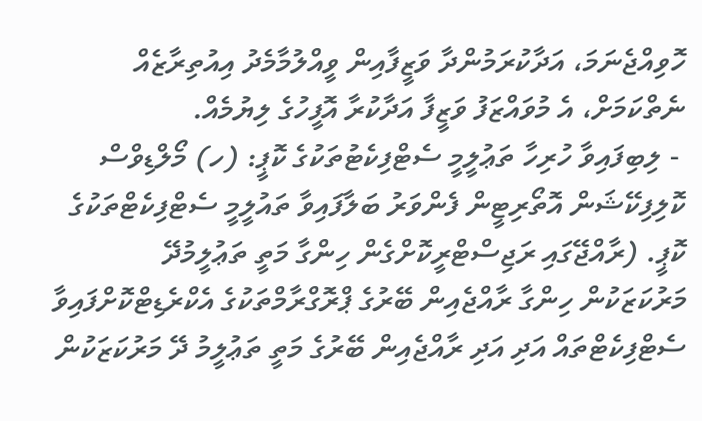ހޮވިއްޖެނަމަ، އަދާކުރަމުންދާ ވަޒީފާއިން ވީއްލުމާމެދު އިއުތިރާޒެއް ނެތްކަމަށް، އެ މުވައްޒަފު ވަޒީފާ އަދާކުރާ އޮފީހުގެ ލިޔުމެއް.
 - ލިބިފައިވާ ހުރިހާ ތަޢުލީމީ ސެޓްފިކެޓުތަކުގެ ކޮޕީ: (ހ) މޯލްޑިވްސް ކޮލިފިކޭޝަން އޮތޯރިޓީން ފެންވަރު ބަލާފައިވާ ތައުލީމީ ސެޓްފިކެޓްތަކުގެ ކޮޕީ. (ރާއްޖޭގައި ރަޖިސްޓްރީކޮށްގެން ހިންގާ މަތީ ތަޢުލީމުދޭ މަރުކަޒަކުން ހިންގާ ރާއްޖެއިން ބޭރުގެ ޕްރޮގްރާމްތަކުގެ އެކްރެޑިޓްކޮށްފައިވާ ސެޓްފިކެޓްތައް އަދި އަދި ރާއްޖެއިން ބޭރުގެ މަތީ ތަޢުލީމު ދޭ މަރުކަޒަކުން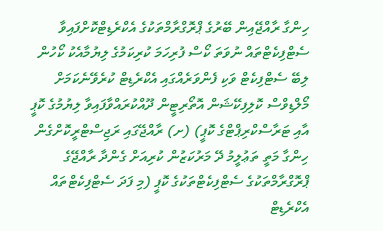ހިންގާ ރާއްޖޭއިން ބޭރުގެ ޕްރޮގްރާމްތަކުގެ އެކްރެޑިޓްކޮށްފައިވާ ސެޓްފިކެޓްތައް ނުވަތަ ކޯސް ފުރިހަމަ ކުރިކަމުގެ ލިޔުމާއެކު ކޯހުން ލިބޭ ސެޓްފިކެޓް ވަކި ފެންވަރެއްގައި އެކްރެޑިޓް ކުރެވޭނެކަމަށް މޯލްޑިވްސް ކޮލިފިކޭޝަން އޮތޯރިޓީން ދޫއްކުރައްވާފައިވާ ލިޔުމުގެ ކޮޕީ އާއި ޓަރާސްކްރިޕްޓްގެ ކޮޕީ) (ށ) ރާއްޖޭގައި ރަޖިސްޓްރީކޮށްގެން ހިންގާ މަތީ ތަޢުލީމު ދޭ މަރުކަޒުން ކުރިއަށް ގެންދާ ރާއްޖޭގެ ޕްރޮގްރާމްތަކުގެ ސެޓްފިކެޓްތަކުގެ ކޮޕީ (މި ފަދަ ސެޓްފިކެޓްތައް އެކްރެޑިޓް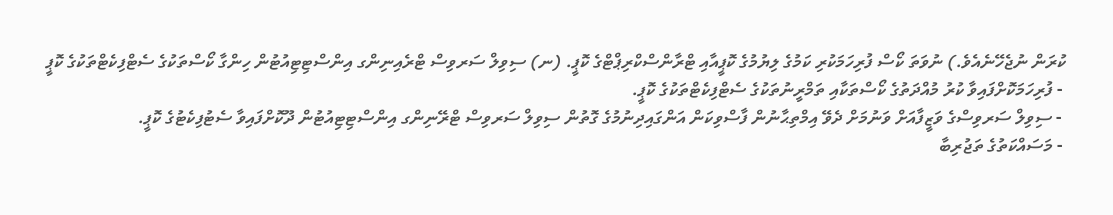ކުރަން ނުޖެހޭނެއެވެ.) ނުވަތަ ކޯސް ފުރިހަމަކުރި ކަމުގެ ލިޔުމުގެ ކޮޕީއާއި ޓްރާންސްކްރިޕްޓްގެ ކޮޕީ. (ނ) ސިވިލް ސަރވިސް ޓްރެއިނިންގ އިންސްޓިޓިއުޓުން ހިންގާ ކޯސްތަކުގެ ސެޓްފިކެޓްތަކުގެ ކޮޕީ
 - ފުރިހަމަކޮށްފައިވާ ކުރު މުއްދަތުގެ ކޯސްތަކާއި ތަމްރީނުތަކުގެ ސެޓްފިކެޓްތަކުގެ ކޮޕީ.
 - ސިވިލް ސަރވިސްގެ ވަޒީފާއަށް ވަނުމަށް ދެވޭ އިމްތިޙާނުން ފާސްވިކަން އަންގައިދިނުމުގެ ގޮތުން ސިވިލް ސަރވިސް ޓްރޭނިންގ އިންސްޓިޓިއުޓުން ދޫކޮށްފައިވާ ސެޓުފިކެޓުގެ ކޮޕީ.
 - މަސައްކަތުގެ ތަޖުރިބާ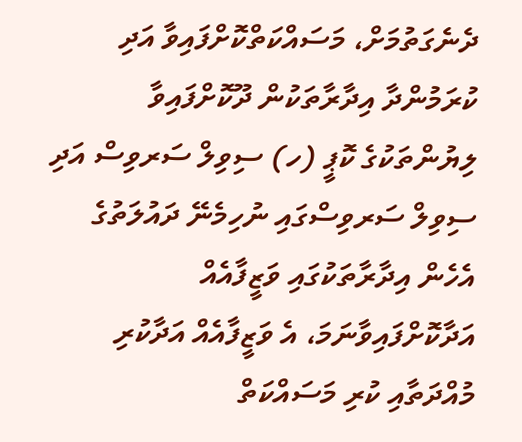ދެނެގަތުމަށް، މަސައްކަތްކޮށްފައިވާ އަދި ކުރަމުންދާ އިދާރާތަކުން ދޫކޮށްފައިވާ ލިޔުންތަކުގެ ކޮޕީ (ހ) ސިވިލް ސަރވިސް އަދި ސިވިލް ސަރވިސްގައި ނުހިމެނޭ ދައުލަތުގެ އެހެން އިދާރާތަކުގައި ވަޒީފާއެއް އަދާކޮށްފައިވާނަމަ، އެ ވަޒީފާއެއް އަދާކުރި މުއްދަތާއި ކުރި މަސައްކަތް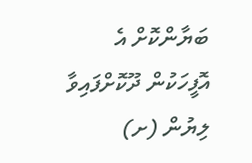ބަޔާންކޮށް އެ އޮފީހަކުން ދޫކޮށްފައިވާ ލިޔުން (ށ)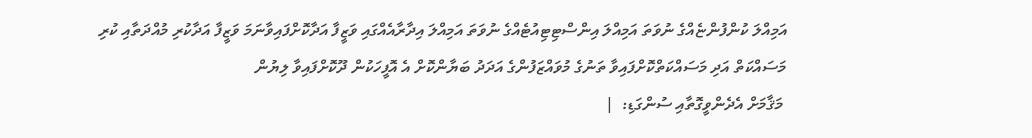އަމިއްލަ ކުންފުންޏެއްގެ ނުވަތަ އަމިއްލަ އިންސްޓިޓިއުޓެއްގެ ނުވަތަ އަމިއްލަ އިދާރާއެއްގައި ވަޒީފާ އަދާކޮށްފައިވާނަމަ ވަޒީފާ އަދާކުރި މުއްދަތާއި ކުރި މަސައްކަތް އަދި މަސައްކަތްކޮށްފައިވާ ތަނުގެ މުވައްޒަފުންގެ އަދަދު ބަޔާންކޮށް އެ އޮފީހަކުން ދޫކޮށްފައިވާ ލިޔުން
 މަޤާމަށް އެދެންވީގޮތާއި ސުންގަޑި:  |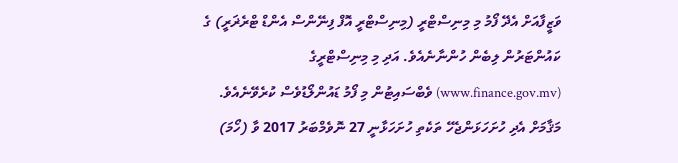ވަޒީފާއަށް އެދޭ ފޯމު މި މިނިސްޓްރީ (މިނިސްޓްރީ އޮފް ފިނޭންސް އެންޑް ޓްރެޜަރީ) ގެ ކައުންޓަރުން ލިބެން ހުންނާނެއެވެ. އަދި މި މިނިސްޓްރީގެ (www.finance.gov.mv) ވެބްސައިޓުން މި ފޯމު ޑައުންލޯޑުވެސް ކުރެވޭނެއެވެ. މަޤާމަށް އެދި ހުށަހަޅަންޖެހޭ ތަކެތި ހުށަހަޅާނީ 27 ނޮވެމްބަރު 2017 ވާ (ހޯމަ)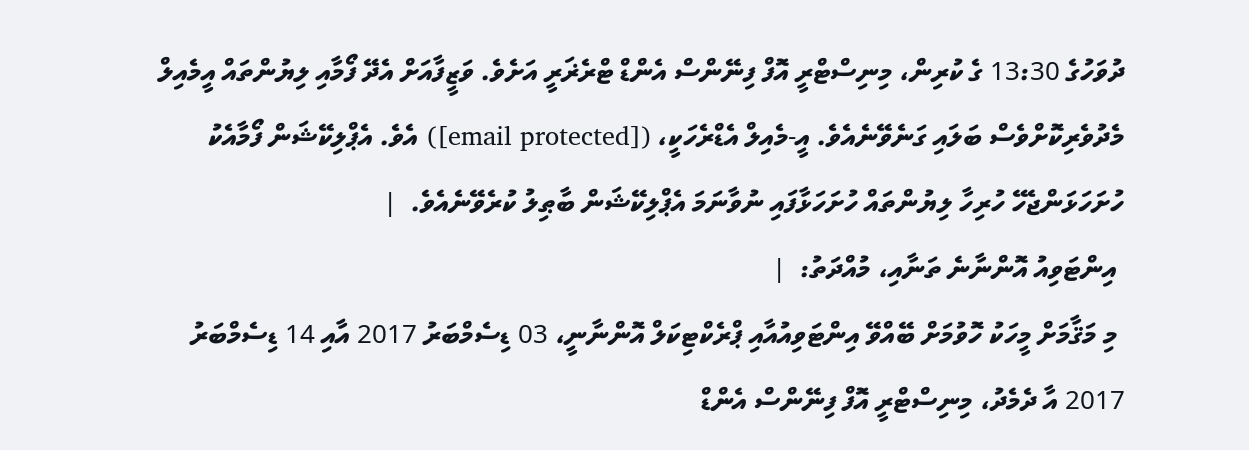ދުވަހުގެ 13:30 ގެ ކުރިން، މިނިސްޓްރީ އޮފް ފިނޭންސް އެންޑް ޓްރެޜަރީ އަށެވެ. ވަޒީފާއަށް އެދޭ ފޯމާއި ލިޔުންތައް އީމެއިލް މެދުވެރިކޮށްވެސް ބަލައި ގަނެވޭނެއެވެ. އީ-މެއިލް އެޑްރެހަކީ، ([email protected]) އެވެ. އެޕްލިކޭޝަން ފޯމާއެކު ހުށަހަޅަންޖެހޭ ހުރިހާ ލިޔުންތައް ހުށަހަޅާފައި ނުވާނަމަ އެޕްލިކޭޝަން ބާޠިލު ކުރެވޭނެއެވެ.  |
 އިންޓަވިއު އޮންނާނެ ތަނާއި، މުއްދަތު:  |
 މި މަޤާމަށް މީހަކު ހޮވުމަށް ބޭއްވޭ އިންޓަވިއުއާއި ޕްރެކްޓިކަލް އޮންނާނީ، 03 ޑިސެމްބަރު 2017 އާއި 14 ޑިސެމްބަރު 2017 އާ ދެމެދު، މިނިސްޓްރީ އޮފް ފިނޭންސް އެންޑް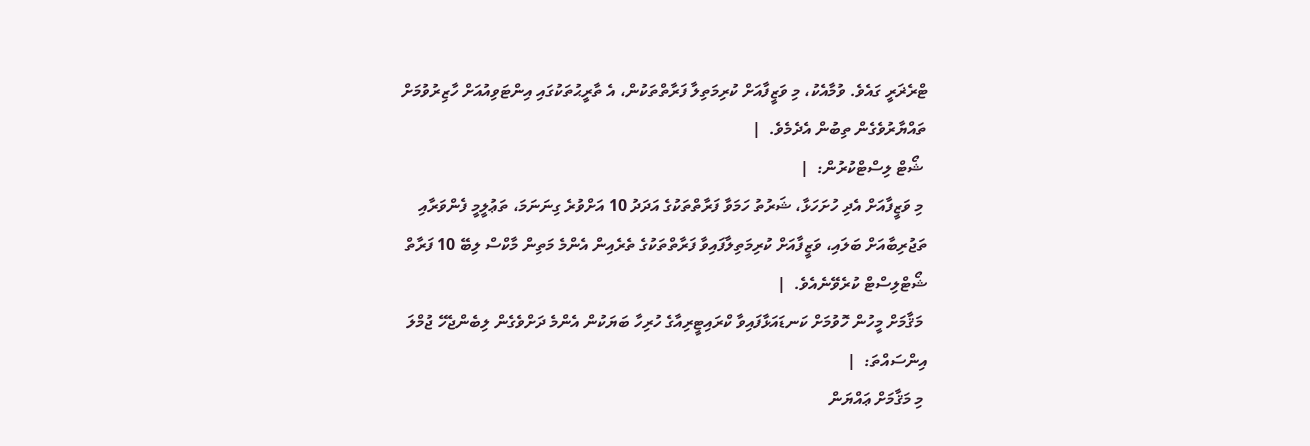ޓްރެޜަރީ ގައެވެ. ވުމާއެކު، މި ވަޒީފާއަށް ކުރިމަތިލާ ފަރާތްތަކުން، އެ ތާރީޙުތަކުގައި އިންޓަވިއުއަށް ހާޒިރުވުމަށް ތައްޔާރުވެގެން ތިބުން އެދެމެވެ.  |
 ޝޯޓް ލިސްޓްކުރުން:  |
 މި ވަޒީފާއަށް އެދި ހުށަހަޅާ، ޝަރުތު ހަމަވާ ފަރާތްތަކުގެ އަދަދު 10 އަށްވުރެ ގިނަނަމަ، ތަޢުލީމީ ފެންވަރާއި ތަޖުރިބާއަށް ބަލައި، ވަޒީފާއަށް ކުރިމަތިލާފައިވާ ފަރާތްތަކުގެ ތެރެއިން އެންމެ މަތިން މާކްސް ލިބޭ 10 ފަރާތް ޝޯޓްލިސްޓް ކުރެވޭނެއެވެ.  |
 މަޤާމަށް މީހުން ހޮވުމަށް ކަނޑައަޅާފައިވާ ކްރައިޓީރިއާގެ ހުރިހާ ބަޔަކުން އެންމެ ދަށްވެގެން ލިބެންޖެހޭ ޖުމްލަ އިންސައްތަ:  |
 މި މަޤާމަށް ޢައްޔަން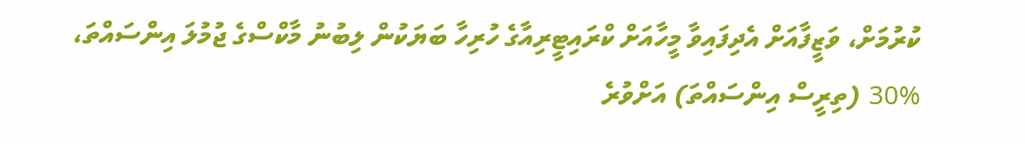ކުރުމަށް، ވަޒީފާއަށް އެދިފައިވާ މީހާއަށް ކްރައިޓީރިއާގެ ހުރިހާ ބަޔަކުން ލިބުނު މާކްސްގެ ޖުމުލަ އިންސައްތަ، %30 (ތިރީސް އިންސައްތަ) އަށްވުރެ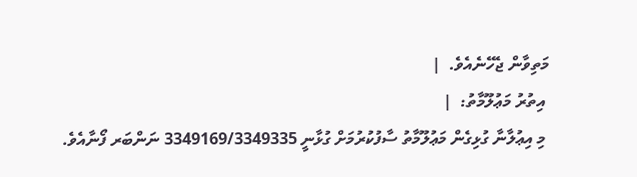މަތިވާން ޖެހޭނެއެވެ.  |
 އިތުރު މަޢުލޫމާތު:  |
 މި އިޢުލާނާ ގުޅިގެން މަޢުލޫމާތު ސާފުކުރުމަށް ގުޅާނީ 3349169/3349335 ނަންބަރ ފޯނާއެވެ.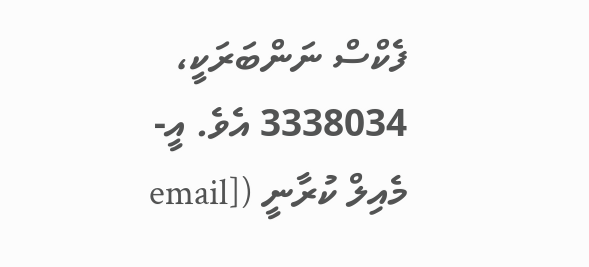ފެކްސް ނަންބަރަކީ، 3338034 އެވެ. އީ-މެއިލް ކުރާނީ ([email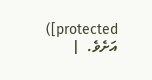protected]) އަށެވެ.  |